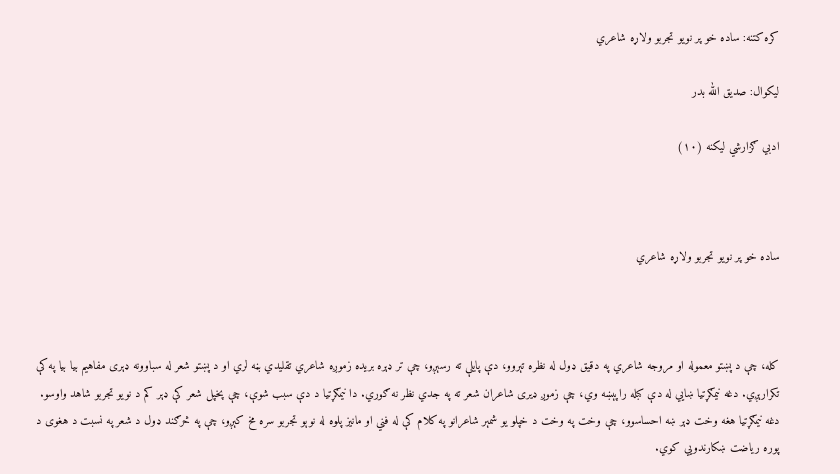کره کتنه: ساده خو پر نويو تجربو ولاړه شاعري

ليكوال: صديق الله بدر

ادبي ګزارشي ليكنه (۱۰)



ساده خو پر نويو تجربو ولاړه شاعري



كله، چې د پښتو معموله او مروجه شاعري په دقيق ډول له نظره تېروو، دې پايلې ته رسېږو، چې تر ډېره بريده زموږه شاعري تقليدي بڼه لري او د پښتو شعر له سباوونه ډېرى مفاهيم بيا بيا په كې تكرارېږي. دغه نيمګړتيا ښايي له دې كبله راپېښه وي، چې زموږ ډيرى شاعران شعر ته په جدي نظر نه ګوري. دا نيمګړتيا د دې سبب شوې، چې پخپل شعر كې ډېر كم د نويو تجربو شاهد واوسو. دغه نيمګړتيا هغه وخت ډېر ښه احساسوو، چې وخت په وخت د خپلو يو شمېر شاعرانو په كلام كې له فني او مانيز پلوه له نوېو تجربو سره مخ كېږو، چې په څرګند ډول د شعر په نسبت د هغوى د پوره رياضت ښكارندويي كوي.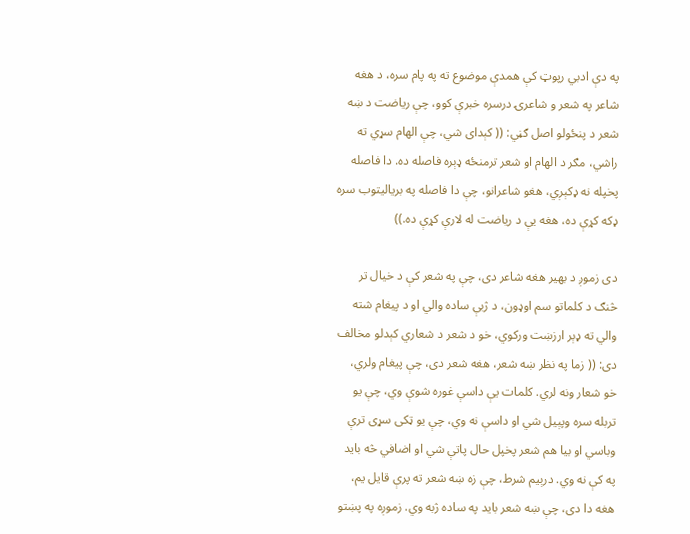په دې ادبي رپوټ كې همدې موضوع ته په پام سره، د هغه شاعر په شعر و شاعرۍ درسره خبرې كوو، چې رياضت د ښه شعر د پنځولو اصل ګڼي: (( كېداى شي، چې الهام سړي ته راشي، مګر د الهام او شعر ترمنځه ډېره فاصله ده. دا فاصله پخپله نه ډكېږي، هغو شاعرانو، چې دا فاصله په برياليتوب سره ډكه كړې ده، هغه يې د رياضت له لارې كړې ده.))

دى زموږ د بهير هغه شاعر دى، چې په شعر كې د خيال تر څنګ د كلماتو سم اوډون، د ژبې ساده والي او د پيغام شته والي ته ډېر ارزښت وركوي، خو د شعر د شعاري كېدلو مخالف دى: (( زما په نظر ښه شعر، هغه شعر دى، چې پيغام ولري، خو شعار ونه لري. كلمات يې داسې غوره شوې وي، چې يو تربله سره وپېيل شي او داسې نه وي، چې يو ټكى سړى ترې وباسي او بيا هم شعر پخپل حال پاتې شي او اضافي څه بايد په كې نه وي. درېيم شرط، چې زه ښه شعر ته پرې قايل يم، هغه دا دى، چې ښه شعر بايد په ساده ژبه وي. زموږه په پښتو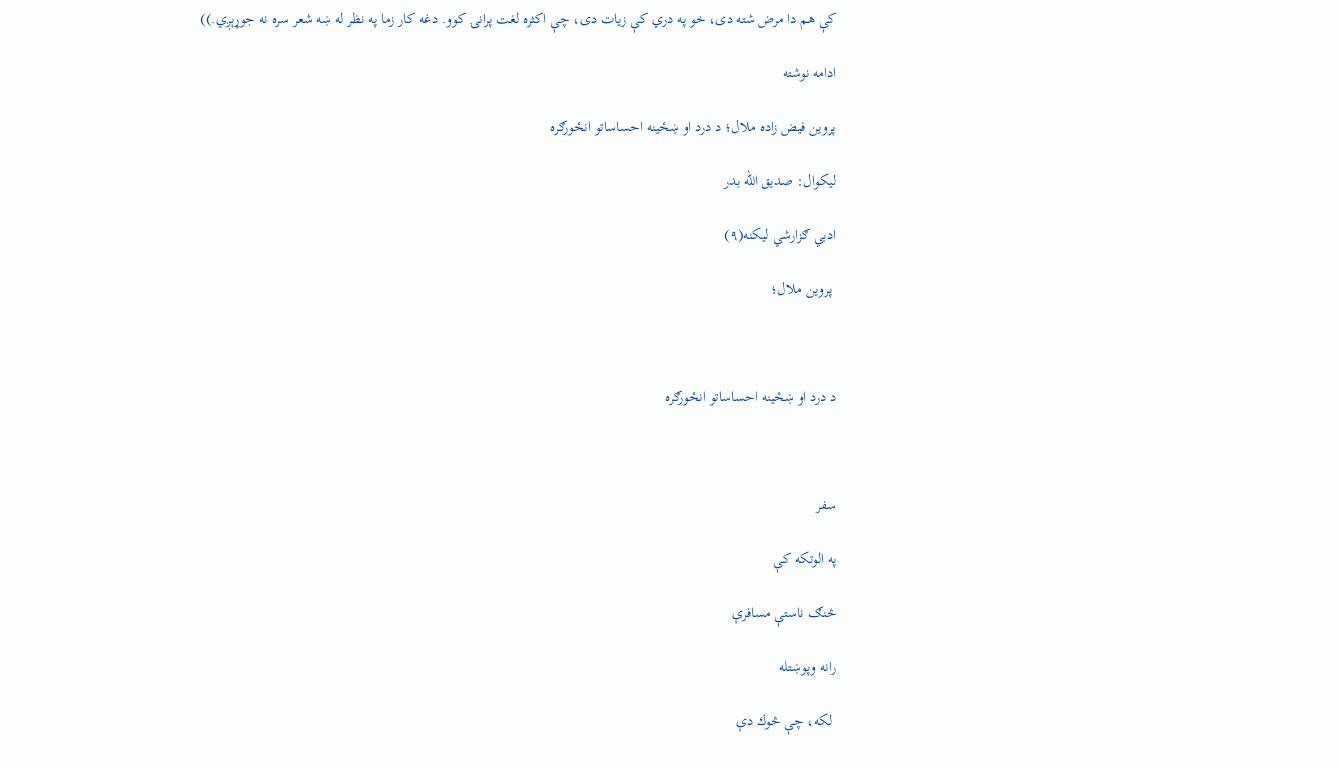كې هم دا مرض شته دى، خو په دري كې زيات دى، چې اكثره لغت پرانۍ كوو. دغه كار زما په نظر له ښه شعر سره نه جوړېږي.))

ادامه نوشته

پروين فيض زاده ملال؛ د درد او ښځينه احساساتو انځورګره

ليكوال: صديق الله بدر

ادبي ګزارشي ليكنه(۹)

 پروين ملال؛



د درد او ښځينه احساساتو انځورګره



سفر

په الوتكه كې

څنګ ناستې مسافرې

رانه وپوښتله

 لكه، چې څوك دې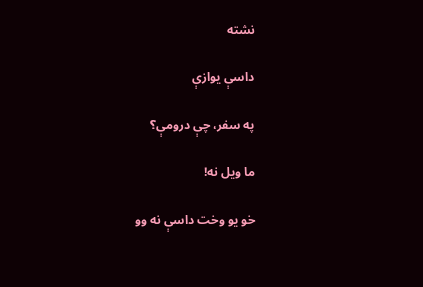نشته

داسې يوازې

په سفر، چې درومې؟

ما ويل نه!

خو يو وخت داسې نه وو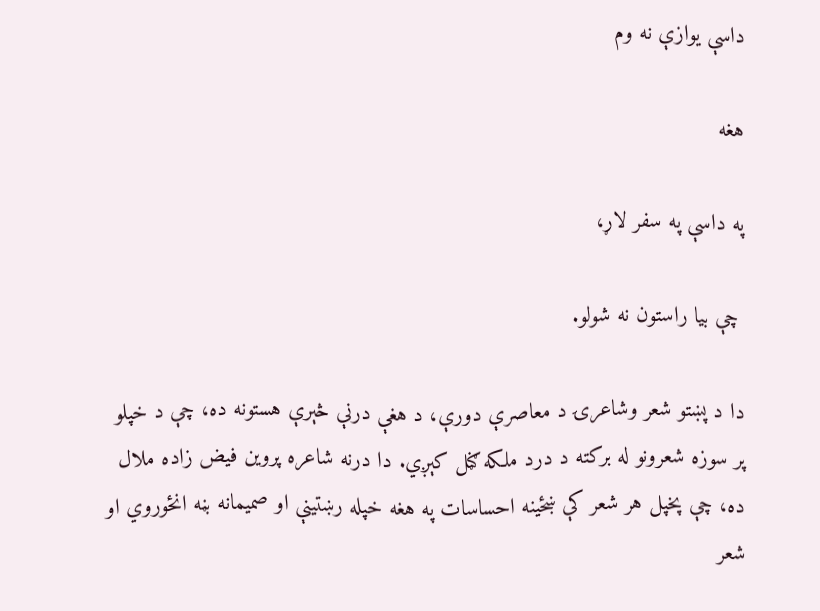داسې يوازې نه وم

هغه

په داسې په سفر لاړ،

 چې بيا راستون نه شولو.

دا د پښتو شعر وشاعرۍ د معاصرې دورې، د هغې درنې څېرې هستونه ده، چې د خپلو پر سوزه شعرونو له بركته د درد ملكه ګڼل كېږي. دا درنه شاعره پروين فيض زاده ملال ده، چې پخپل هر شعر كې ښځينه احساسات په هغه خپله رښتينې او صميمانه بڼه انځوروي او شعر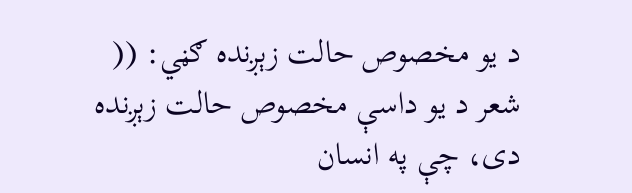د يو مخصوص حالت زېږنده ګڼي: (( شعر د يو داسې مخصوص حالت زېږنده دى، چې په انسان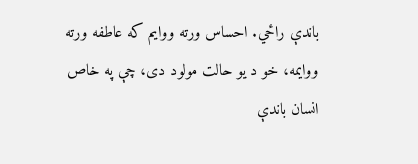باندې راځي. احساس ورته ووايم كه عاطفه ورته ووايمه، خو د يو حالت مولود دى، چې په خاص انسان باندې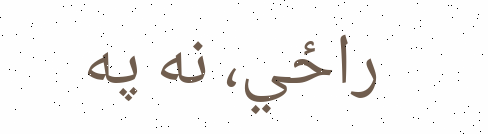راځي، نه په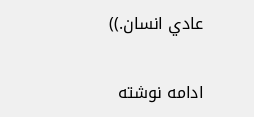عادي انسان.))

ادامه نوشته